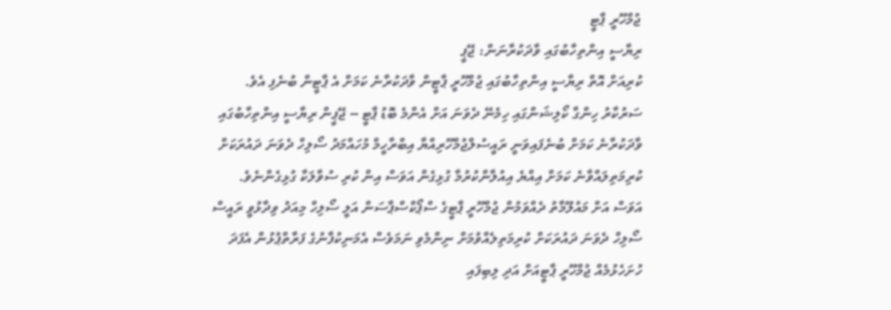ޖުމްހޫރީ ޕާޓީ
ރިޔާސީ އިންތިހާބުގައި ވާދަކުރާނަން: ޖޭޕީ
ކުރިއަށް އޮތް ރިޔާސީ އިންތިހާބުގައި ޖުމްހޫރީ ޕާޓީން ވާދަކުރާނެ ކަމަށް އެ ޕާޓީން ބުނެފި އެވެ.
ސަރުކާރު ހިންގާ ކޯލިޝަންގައި ހިމެނޭ ދެވަނަ އަށް އެންމެ ބޮޑު ޕާޓީ -- ޖޭޕީން ރިޔާސީ އިންތިހާބުގައި ވާދަކުރާނެ ކަމަށް ބުނެފައިވަނީ ރައީސުލްޖުމްހޫރިއްޔާ އިބްރާހީމް މުހައްމަދު ސޯލިހް ދެވަނަ ދައުރަކަށް ކުރިމަތިލައްވާނެ ކަމަށް އިއްޔެ އިއުލާންކުރުމާ ގުޅިގެން އަވަސް އިން ކުރި ސުވާލަކާ ގުޅިގެންނެވެ.
އަވަސް އަށް މައުލޫމާތު ދެއްވަމުން ޖުމްހޫރީ ޕާޓީގެ ސްޕޯކްސްޕާސަން އަލީ ސޯލިހް މިއަދު ވިދާޅުވީ ރައީސް ސޯލިހް ދެވަނަ ދައުރަކަށް ކުރިމަތިލެއްވުމަށް ނިންމެވި ނަމަވެސް އެމަނިކުފާނުގެ ފަރާތްޕުޅުން އެފަދަ ހުށަހެޅުމެއް ޖުމްހޫރީ ޕާޓީއަށް އަދި ލިބިފައި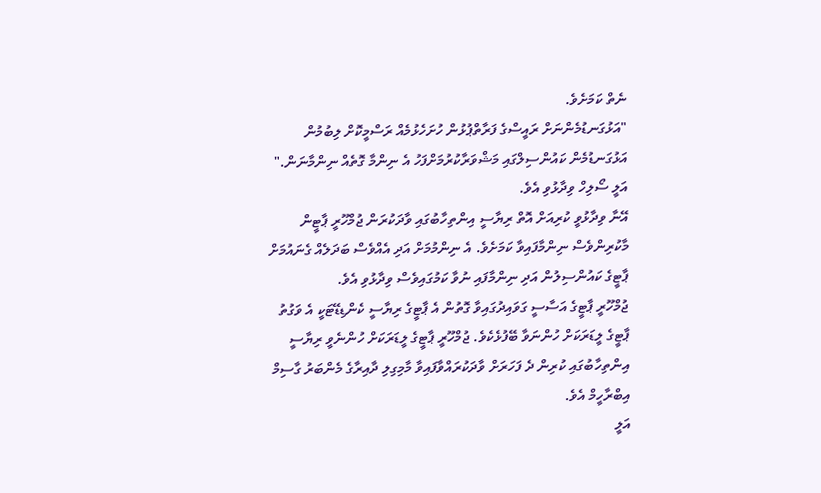ނެތް ކަމަށެވެ.
"އަޅުގަނޑުމެންނަށް ރައީސްގެ ފަރާތްޕުޅުން ހުށަހެޅުމެއް ރަސްމީކޮށް ލިބުމުން އަޅުގަނޑުމެން ކައުންސިލްގައި މަޝްވަރާކުރުމަށްފަހު އެ ނިންމާ ގޮތެއް ނިންމާނަން." އަލީ ސޯލިހް ވިދާޅުވި އެވެ.
އޭނާ ވިދާޅުވީ ކުރިއަށް އޮތް ރިޔާސީ އިންތިހާބުގައި ވާދަކުރަން ޖުމްހޫރީ ޕާޓީން މާކުރިންވެސް ނިންމާފައިވާ ކަމަށެވެ. އެ ނިންމުމަށް އަދި އެއްވެސް ބަދަލެއް ގެނައުމަށް ޕާޓީގެ ކައުންސިލުން އަދި ނިންމާފައި ނުވާ ކަމުގައިވެސް ވިދާޅުވި އެވެ.
ޖުމްހޫރީ ޕާޓީގެ އަސާސީ ގަވައިދުގައިވާ ގޮތުން އެ ޕާޓީގެ ރިޔާސީ ކެންޑިޑޭޓަކީ އެ ވަގުތު ޕާޓީގެ ލީޑަރަކަށް ހުންނަވާ ބޭފުޅެކެވެ. ޖުމްހޫރީ ޕާޓީގެ ލީޑަރަކަށް ހުންނެވީ ރިޔާސީ އިންތިހާބުގައި ކުރިން ދެ ފަހަރަށް ވާދަކުރައްވާފައިވާ މާމިގިލި ދާއިރާގެ މެންބަރު ގާސިމް އިބްރާހީމް އެވެ.
އަލީ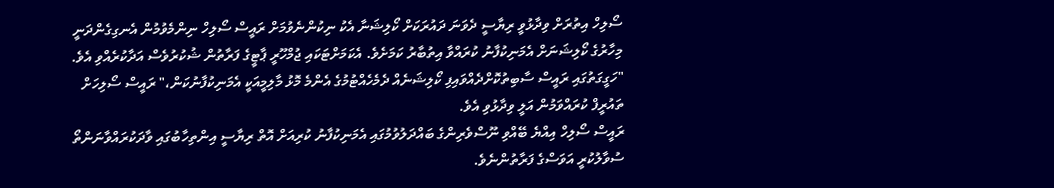ސޯލިހް އިތުރަށް ވިދާޅުވީ ރިޔާސީ ދެވަނަ ދައުރަކަށް ކޯލިޝަނާ އެކު ނިކުންނެވުމަށް ރައީސް ސޯލިހް ނިންމެވުމުން އެނގިގެންދަނީ މިހާރުގެ ކޯލިޝަނަށް އެމަނިކުފާނު ކުރައްވާ އިތުބާރު ކަމަށެވެ. އެކަމަށްޓަކައި ޖުމްހޫރީ ޕާޓީގެ ފަރާތުން ޝުކުރުވެސް އަދާކުރެއްވި އެވެ.
"ހަގީގަތުގައި ރައީސް ސާބިތުކޮށްދެއްވައިފި ކޯލިޝަނެއް ދެމެހެއްޓުމުގެ އެންމެ މޮޅު މާލިމީއަކީ އެމަނިކުފާނުކަން،" ރައީސް ސޯލިހަށް ތައުރީފް ކުރައްވަމުން އަލީ ވިދާޅުވި އެވެ.
ރައީސް ސޯލިހް އިއްޔެ ބޭއްވި ނޫސްވެރިންގެ ބައްދަލުވުމުގައި އެމަނިކުފާނު ކުރިއަށް އޮތް ރިޔާސީ އިންތިހާބުގައި ވާދަކުރައްވާނަންތޯ ސުވާލުކުރީ އަވަސްގެ ފަރާތުންނެވެ.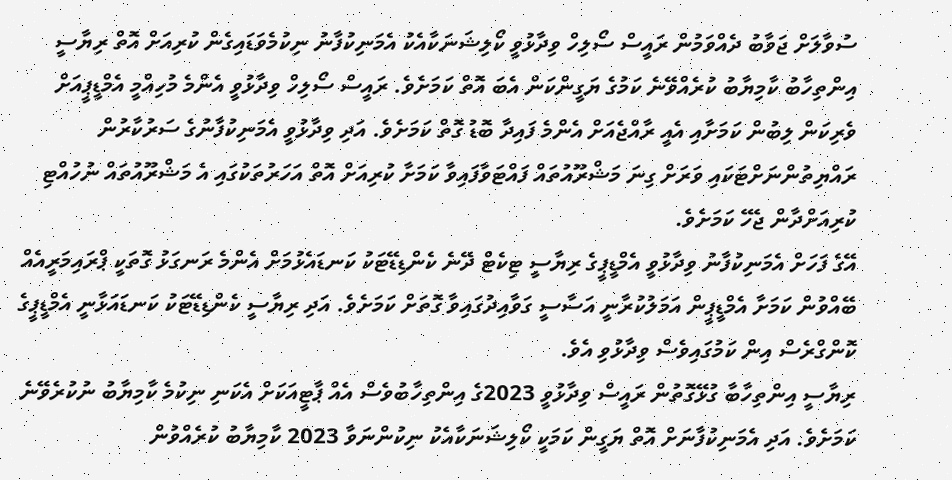ސުވާލަށް ޖަވާބު ދެއްވަމުން ރައީސް ސޯލިހް ވިދާޅުވީ ކޯލިޝަނަކާއެކު އެމަނިކުފާނު ނިކުމެވަޑައިގެން ކުރިއަށް އޮތް ރިޔާސީ އިންތިހާބު ކާމިޔާބު ކުރެއްވޭނެ ކަމުގެ ޔަގީންކަން އެބަ އޮތް ކަމަށެވެ. ރައީސް ސޯލިހް ވިދާޅުވީ އެންމެ މުހިއްމީ އެމްޑީޕީއަށް ވެރިކަން ލިބުން ކަމަށާއި އެއީ ރާއްޖެއަށް އެންމެ ފައިދާ ބޮޑު ގޮތް ކަމަށެވެ. އަދި ވިދާޅުވީ އެމަނިކުފާނުގެ ސަރުކާރުން ރައްޔިތުންނަށްޓަކައި ވަރަށް ގިނަ މަޝްރޫއުތައް ފައްޓަވާފައިވާ ކަމަށާ ކުރިއަށް އޮތް އަހަރުތަކުގައި އެ މަޝްރޫއުތައް ނުހުއްޓި ކުރިއަށްދާން ޖެހޭ ކަމަށެވެ.
އޭގެ ފަހަށް އެމަނިކުފާނު ވިދާޅުވީ އެމްޑީޕީގެ ރިޔާސީ ޓިކެޓް ދޭނެ ކެންޑިޑޭޓަކު ކަނޑައެޅުމަށް އެންމެ ރަނގަޅު ގޮތަކީ ޕްރައިމަރީއެއް ބޭއްވުން ކަމަށާ އެމްޑީޕީން އަމަލުކުރާނީ އަސާސީ ގަވާއިދުގައިވާ ގޮތަށް ކަމަށެވެ. އަދި ރިޔާސީ ކެންޑިޑޭޓަކު ކަނޑައަޅާނީ އެމްޑީޕީގެ ކޮންގްރެސް އިން ކަމުގައިވެސް ވިދާޅުވި އެވެ.
ރިޔާސީ އިންތިހާބާ ގުޅޭގޮތުން ރައީސް ވިދާޅުވީ 2023ގެ އިންތިހާބުވެސް އެއް ޕާޓީއަކަށް އެކަނި ނިކުމެ ކާމިޔާބު ނުކުރެވޭނެ ކަމަށެވެ. އަދި އެމަނިކުފާނަށް އޮތް ޔަގީން ކަމަކީ ކޯލިޝަނަކާއެކު ނިކުންނަވާ 2023 ކާމިޔާބު ކުރެއްވުން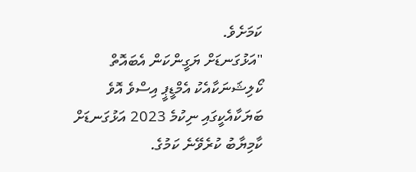ކަމަށެވެ.
"އަޅުގަނޑަށް ޔަގީންކަން އެބައޮތް ކޯލިޝަނަކާއެކު އެމްޑީޕީ އިސްވެ އޮވެ ބަޔަކާއެކީގައި ނިކުމެ 2023 އަޅުގަނޑަށް ކާމިޔާބު ކުރެވޭނެ ކަމުގެ.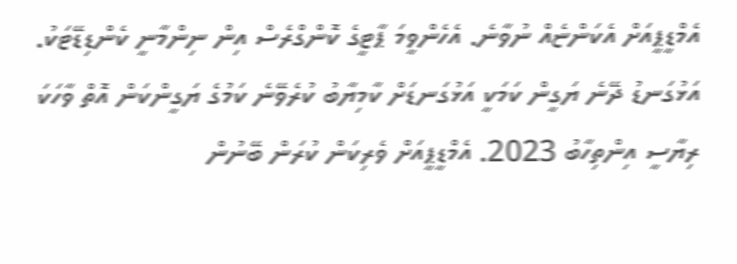އެމްޑީޕީއަށް އެކަންޏެއް ނުވާނެ. އެހެންވީމަ ޕާޓީގެ ކޮންގްރެސް އިން ނިންމާނީ ކެންޑިޑޭޓަކު. އަޅުގަނޑު ދޭނެ ޔަގީން ކަމަކީ އަޅުގަނޑަށް ކާމިޔާބު ކުރެވޭނެ ކަމުގެ ޔަގީންކަން އޮތް ވާހަކަ ރިޔާސީ އިންތިހާބު 2023. އެމްޑީޕީއަށް ވެރިކަން ކުރަން ބޭނުން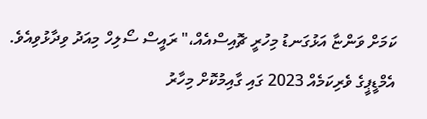ކަމަށް ވަންޏާ އަޅުގަނޑު މިހުރީ ޗޮއިސްއެއް،" ރައީސް ސޯލިހް މިއަދު ވިދާޅުވިއެވެ.
އެމްޑީޕީގެ ވެރިކަމެއް 2023 ގައި ގާއިމުކޮށް މިހާރު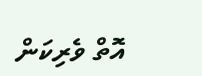އޮތް ވެރިކަން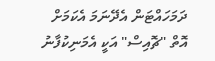ދަމަހައްޓަން އެދޭނަމަ އެކަމަށް އޮތް "ޗޮއިސް" އަކީ އެމަނިކުފާނު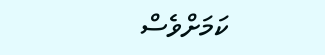ކަމަށްވެސް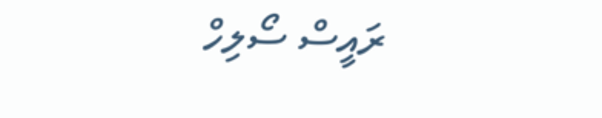ރައީސް ސޯލިހް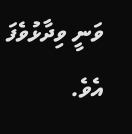ވަނީ ވިދާޅުވެފަ އެވެ.